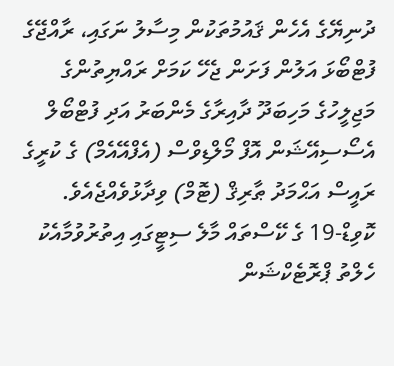ދުނިޔޭގެ އެހެން ޤައުމުތަކުން މިސާލު ނަގައި، ރާއްޖޭގެ ފުޓްބޯޅަ އަލުން ފަށަން ޖެހޭ ކަމަށް ރައްޔިތުންގެ މަޖިލީހުގެ މަހިބަދޫ ދާއިރާގެ މެންބަރު އަދި ފުޓްބޯލް އެސޯސިއޭޝަން އޮފް މޯލްޑިވްސް (އެފްއޭއެމް) ގެ ކުރީގެ ރައީސް އަޙްމަދު ޠާރިޤް (ޓޮމް) ވިދާޅުވެއްޖެއެވެ.
ކޮވިޑް-19 ގެ ކޭސްތައް މާލެ ސިޓީގައި އިތުރުވުމާއެކު ހެލްތު ޕްރޮޓެކްޝަން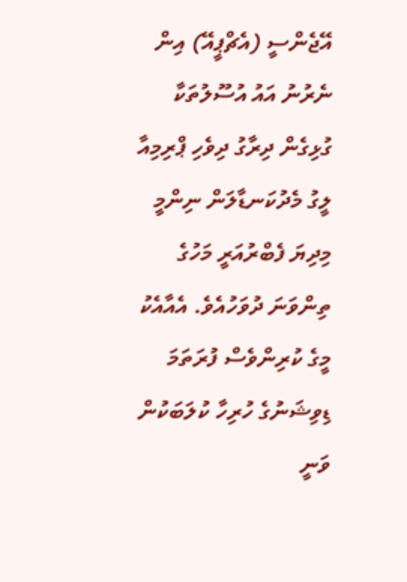އޭޖެންސީ (އެޗްޕީއޭ) އިން ނެރުނު އައު އުސޫލުތަކާ ގުޅިގެން ދިރާގު ދިވެހި ޕްރިމިއާ ލީގު މެދުކަނޑާލަން ނިންމީ މިދިޔަ ފެބްރުއަރީ މަހުގެ ތިންވަނަ ދުވަހުއެވެ. އެއާއެކު މީގެ ކުރިންވެސް ފުރަތަމަ ޑިވިޝަނުގެ ހުރިހާ ކުލަބަކުން ވަނީ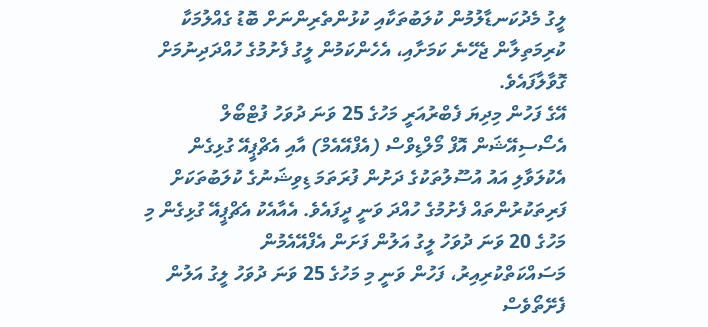ލީގު މެދުކަނޑާލުމުން ކުލަބުތަކާއި ކުޅުންތެރިންނަށް ބޮޑު ގެއްލުމަކާ ކުރިމަތިލާން ޖެހޭނެ ކަމަށާއި، އެހެންކަމުން ލީގު ފެށުމުގެ ހުއްދަދިނުމަށް ގޮވާލާފައެވެ.
އޭގެ ފަހުން މިދިޔަ ފެބްރުއަރީ މަހުގެ 25 ވަނަ ދުވަހު ފުޓްބޯލް އެސޯސިއޭޝަން އޮފް މޯލްޑިވްސް (އެފްއޭއެމް) އާއި އެޗްޕީއޭ ގުޅިގެން އެކުލަވާލި އައު އުސޫލުތަކުގެ ދަށުން ފުރަތަމަ ޑިވިޝަނުގެ ކުލަބުތަކަށް ފަރިތަކުރުންތައް ފެށުމުގެ ހުއްދަ ވަނީ ދީފައެވެ. އެއާއެކު އެޗްޕީއޭ ގުޅިގެން މި މަހުގެ 20 ވަނަ ދުވަހު ލީގު އަލުން ފަށަން އެފްއޭއެމުން މަސައްކަތްކުރިއިރު، ފަހުން ވަނީ މި މަހުގެ 25 ވަނަ ދުވަހު ލީގު އަލުން ފެށޭތޯވެސް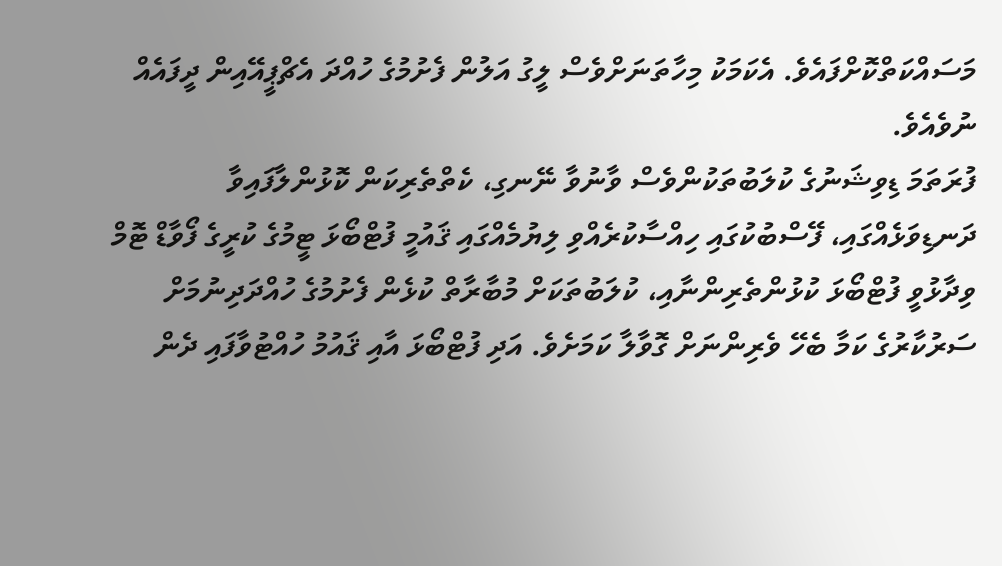މަސައްކަތްކޮށްފައެވެ. އެކަމަކު މިހާތަނަށްވެސް ލީގު އަލުން ފެށުމުގެ ހުއްދަ އެޗްޕީއޭއިން ދީފައެއް ނުވެއެވެ.
ފުރަތަމަ ޑިވިޝަނުގެ ކުލަބުތަކުންވެސް ވާނުވާ ނޭނގި، ކެތްތެރިކަން ކޮޅުންލާފައިވާ ދަނޑިވަޅެއްގައި، ފޭސްބުކުގައި ހިއްސާކުރެއްވި ލިޔުމެއްގައި ޤައުމީ ފުޓްބޯޅަ ޓީމުގެ ކުރީގެ ފޯވާޑް ޓޮމް ވިދާޅުވީ ފުޓްބޯޅަ ކުޅުންތެރިންނާއި، ކުލަބުތަކަށް މުބާރާތް ކުޅެން ފެށުމުގެ ހުއްދަދިނުމަށް ސަރުކާރުގެ ކަމާ ބެހޭ ވެރިންނަށް ގޮވާލާ ކަމަށެވެ. އަދި ފުޓްބޯޅަ އާއި ޤައުމު ހުއްޓުވާފައި ދެން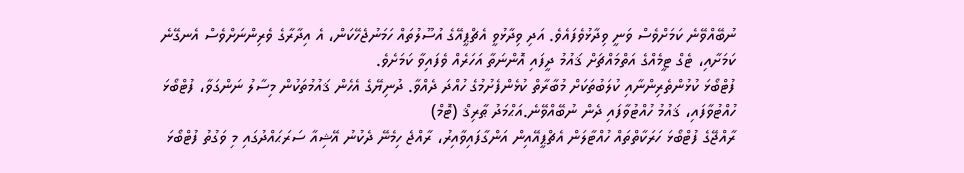ނުބޭއްވޭނެ ކަމަށްވެސް ވަނީ ވިދާޅުވެފައެވެ. އަދި ވިދާޅުވީ އެޗްޕީއޭގެ އުސޫލުތައް ހަމަނުޖެހޭކަން، އެ އިދާރާގެ ވެރިންނަށްވެސް އެނގޭނެ ކަމަށާއި، ޓެގް ޓީމެއްގެ އަތްމައްޗަށް ޤައުމު ދީފައި އޮންނަތާ އަހަރެއް ވެފައިވާ ކަމަށެވެ.
ފުޓްބޯޅަ ކުޅުންތެރިންނާއި ކުލަބުތަކަށް މުބާރާތް ކުޅެންފެށުމުގެ ހުއްދަ ދެއްވާ. ދުނިޔޭގެ އެހެން ޤައުމުތަކުން މިސާލު ނަންގަވާ، ފުޓްބޯޅަ ހުއްޓުވާފައި، ޤައުމު ހުއްޓުވާފައި ދެން ނުބޭއްވޭނެ.އަޙްމަދު ޠާރިޤް (ޓޮމް)
ރާއްޖޭގެ ފުޓްބޯޅަ ހަރަކާތްތައް ހުއްޓާލަން އެޗްޕީއޭއިން އަންގާފައިވާއިރު، ރާއްޖެ ހިމެނޭ ދެކުނު އޭޝިއާ ސަރަޙައްދުގައި މި ވަގުތު ފުޓްބޯޅަ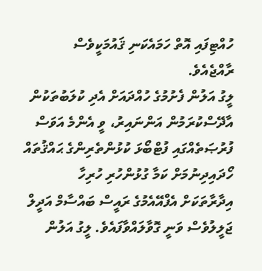ހުއްޓިފައި އޮތް ހަމައެކަނި ޤައުމަކީވެސް ރާއްޖެއެވެ.
ލީގު އަލުން ފެށުމުގެ ހުއްދައަށް އެދި ކުލަބުތަކުން އާދޭސްކުރަމުން އަންނައިރު، ވީ އެންމެ އަވަސް ފުރުޞަތެއްގައި ފުޓްބޯޅަ ކުޅުންތެރިންގެ ޙައްޤުތައް ހޯދައިދިނުމަށް ކަމާ ގުޅުންހުރި ހުރިހާ އިދާރާތަކަށް އެފްއޭއެމުގެ ރައީސް ބައްސާމް އަދީލް ޖަލީލުވެސް ވަނީ ގޮވާލައްވާފައެވެ. ލީގު އަލުން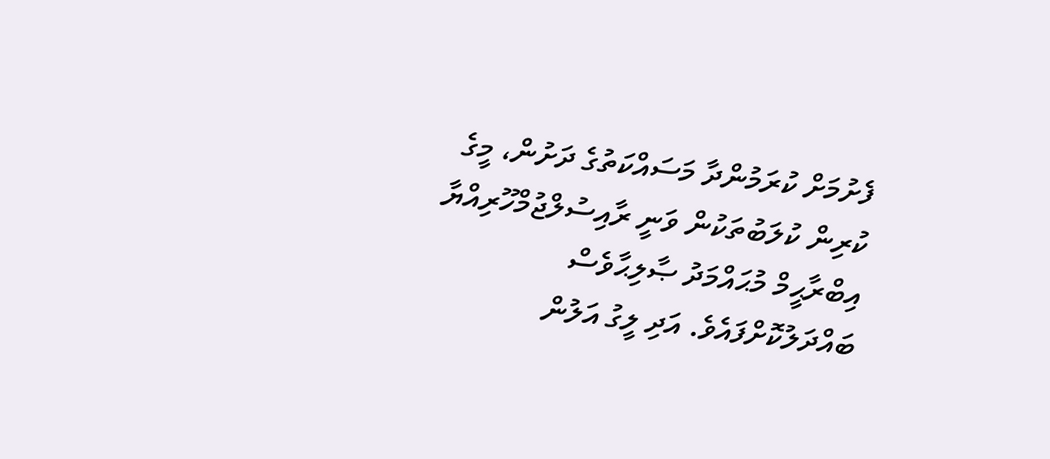ފެށުމަށް ކުރަމުންދާ މަސައްކަތުގެ ދަށުން، މީގެ ކުރިން ކުލަބުތަކުން ވަނީ ރާއިސުލްޖުމްހޫރިއްޔާ އިބްރާޙީމް މުޙައްމަދު ޞާލިޙާވެސް ބައްދަލުކޮށްފައެވެ. އަދި ލީގު އަލުން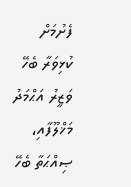ފެށުމަށް ކުޅިވަރާ ބެހޭ ވަޒީރު އަޙްމަދު މަޚްލޫފާއި، ޞިއްޙަތާ ބެހޭ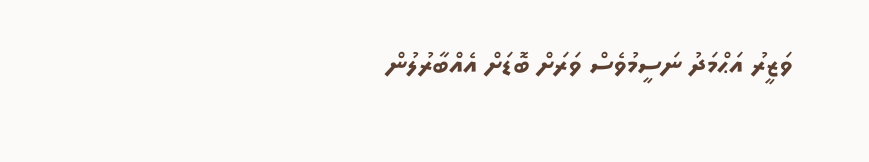ވަޒީރު އަޙްމަދު ނަސީމުވެސް ވަރަށް ބޮޑަށް އެއްބާރުލުން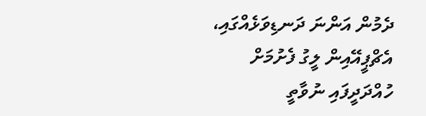ދެމުން އަންނަ ދަނޑިވަޅެއްގައި، އެޗްޕީއޭއިން ލީގު ފެށުމަށް ހުއްދަދީފައި ނުވާތީ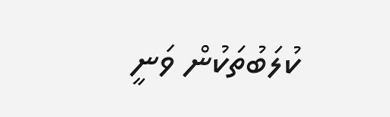ކުލަބުތަކުން ވަނީ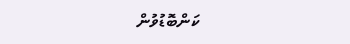ކަންބޮޑުވުން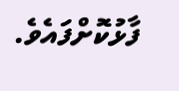ފާޅުކޮށްފައެވެ.